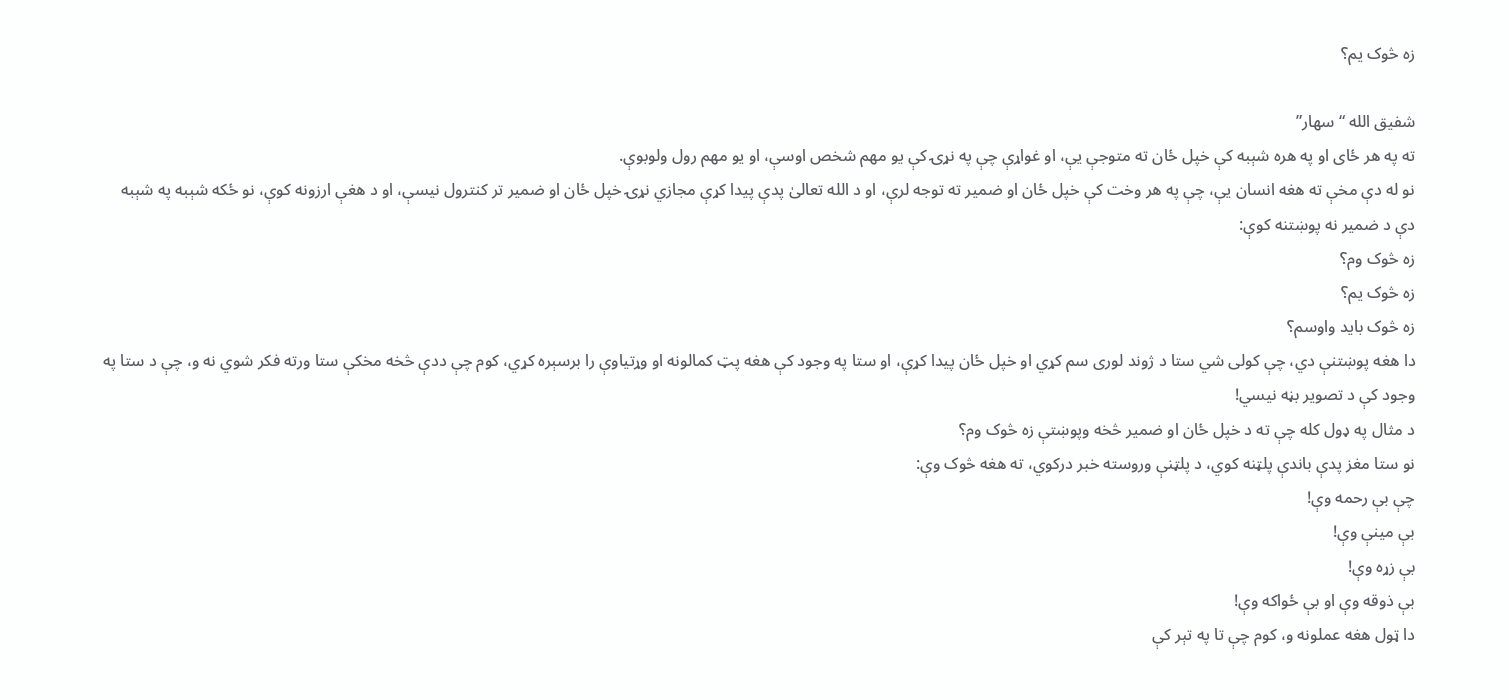زه څوک يم؟

شفیق الله “سهار”
ته په هر ځای او په هره شېبه کې خپل ځان ته متوجې يې، او غواړې چې په نړۍ کې يو مهم شخص اوسې، او يو مهم رول ولوبوې.
نو له دې مخې ته هغه انسان يې، چې په هر وخت کې خپل ځان او ضمير ته توجه لرې، او د الله تعالیٰ پدې پيدا کړې مجازي نړۍ خپل ځان او ضمير تر کنترول نيسې، او د هغې ارزونه کوې، نو ځکه شېبه په شېبه دې د ضمير نه پوښتنه کوې:
زه څوک وم؟
زه څوک يم؟
زه څوک بايد واوسم؟
دا هغه پوښتنې دي، چې کولی شي ستا د ژوند لوری سم کړي او خپل ځان پيدا کړې، او ستا په وجود کې هغه پټ کمالونه او وړتياوې را برسېره کړي، کوم چې ددې څخه مخکې ستا ورته فکر شوي نه و، چې د ستا په وجود کې د تصوير بڼه نيسي!
د مثال په ډول کله چې ته د خپل ځان او ضمير څخه وپوښتې زه څوک وم؟
نو ستا مغز پدې باندې پلټنه کوي، د پلټنې وروسته خبر درکوي، ته هغه څوک وې:
چې بې رحمه وې!
بې مينې وې!
بې زړه وې!
بې ذوقه وې او بې ځواکه وې!
دا ټول هغه عملونه و، کوم چې تا په تېر کې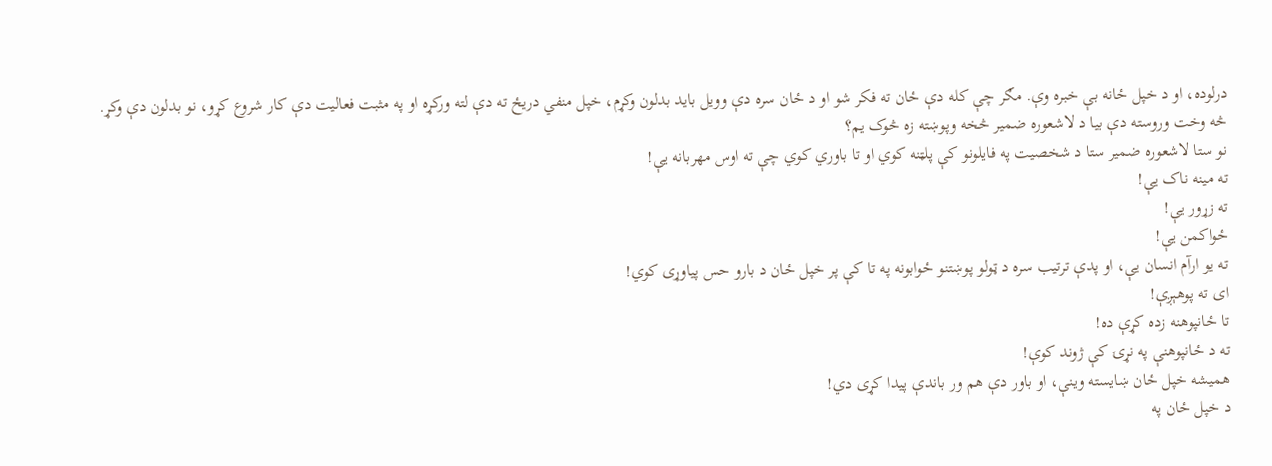درلوده، او د خپل ځانه بې خبره وې. مګر چې کله دې ځان ته فکر شو او د ځان سره دې وويل بايد بدلون وکړم، خپل منفي دریځ ته دې لته ورکړه او په مثبت فعاليت دې کار شروع کړو، نو بدلون دې وکړ.
څه وخت وروسته دې بيا د لاشعوره ضمير څخه وپوښته زه څوک يم؟
نو ستا لاشعوره ضمير ستا د شخصيت په فايلونو کې پلټنه کوي او تا باوري کوي چې ته اوس مهربانه يې!
ته مينه ناک يې!
ته زړور يې!
ځواکمن يې!
ته يو ارآم انسان يې، او پدې ترتيب سره د ټولو پوښتنو ځوابونه په تا کې پر خپل ځان د بارو حس پياوړی کوي!
ای ته پوهېږې!
تا ځانپوهنه زده کړې ده!
ته د ځانپوهنې په نړۍ کې ژوند کوې!
هميشه خپل ځان ښايسته وينې، او باور دې هم ور باندې پيدا کړی دي!
د خپل ځان په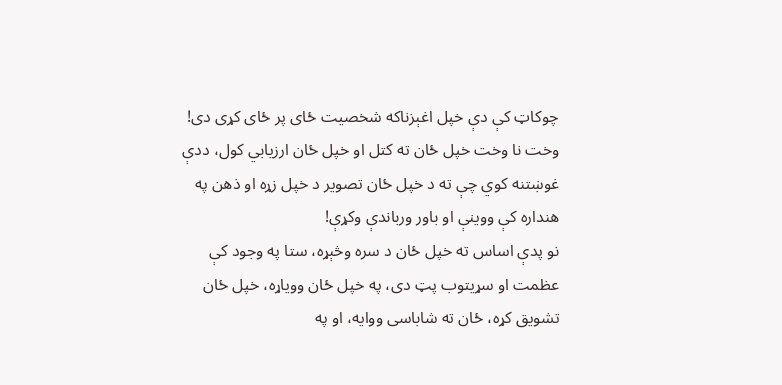چوکاټ کې دې خپل اغېزناکه شخصيت ځای پر ځای کړی دی!
وخت نا وخت خپل ځان ته کتل او خپل ځان ارزيابي کول، ددې غوښتنه کوي چې ته د خپل ځان تصوير د خپل زړه او ذهن په هنداره کې ووينې او باور ورباندې وکړې!
نو پدې اساس ته خپل ځان د سره وڅېړه، ستا په وجود کې عظمت او سړيتوب پټ دی، په خپل ځان ووياړه، خپل ځان تشويق کړه، ځان ته شاباسی ووايه، او په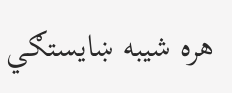هره شيبه ښايستګي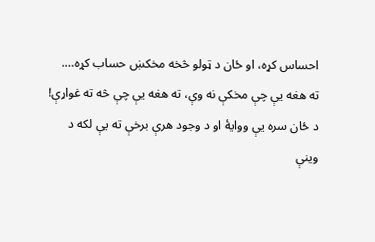احساس کړه، او ځان د ټولو څخه مخکښ حساب کړه….
ته هغه يې چې مخکې نه وې، ته هغه يې چې څه ته غواړې!
د ځان سره يې ووايۀ او د وجود هرې برخې ته يې لکه د وينې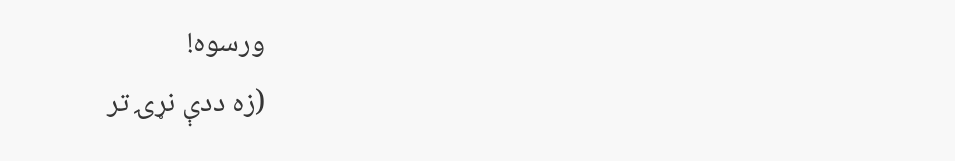ورسوه!
(زه ددې نړۍ تر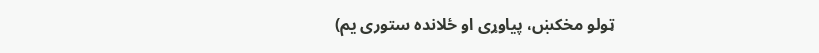ټولو مخکښ، پياوړی او ځلانده ستوری يم)